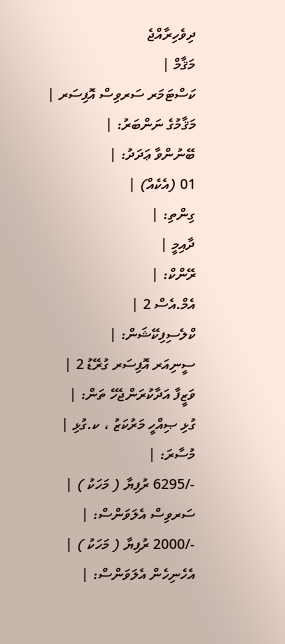ދިވެހިރާއްޖެ
މަޤާމް |
ކަސްޓަމަރ ސަރވިސް އޮފިސަރ |
މަޤާމުގެ ނަންބަރު: |
ބޭނުންވާ ޢަދަދު: |
01 (އެކެއް) |
ގިންތި: |
ދާއިމީ |
ރޭންކް: |
އެމް.އެސް 2 |
ކްލެސިފިކޭޝަން: |
ސީނިއަރ އޮފިސަރ ގުރޭޑު 2 |
ވަޒީފާ އަދާކުރަންޖެހޭ ތަން: |
ގުޅި ޞިއްހީ މަރުކަޒު ، ކ.ގުޅި |
މުސާރަ: |
-/6295 ރުފިޔާ ( މަހަކު ) |
ސަރވިސް އެލަވަންސް: |
-/2000 ރުފިޔާ ( މަހަކު ) |
އެހެނިހެން އެލަވަންސް: |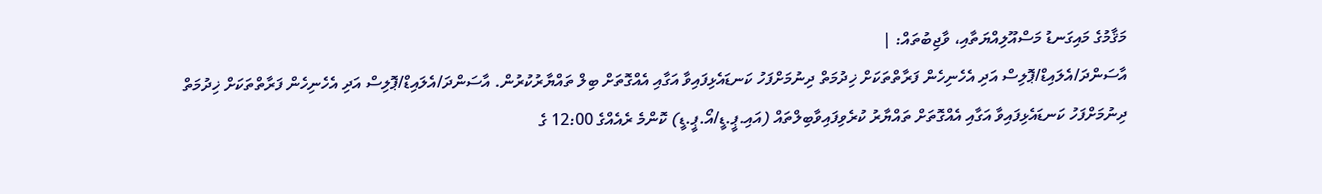މަޤާމުގެ މައިގަނޑު މަސްއޫލިއްޔަތާއި، ވާޖިބުތައް: |
އާސަންދަ/އެލައިޑް/ޕޮލިސް އަދި އެހެނިހެން ފަރާތްތަކަށް ޚިދުމަތް ދިނުމަށްފަހު ކަނޑައެޅިފައިވާ އަގާއި އެއްގޮތަށް ބިލް ތައްޔާރުކުރުން. އާސަންދަ/އެލައިޑް/ޕޮލިސް އަދި އެހެނިހެން ފަރާތްތަކަށް ޚިދުމަތް ދިނުމަށްފަހު ކަނޑައެޅިފައިވާ އަގާއި އެއްގޮތަށް ތައްޔާރު ކުރެވިފައިވާބިލްތައް (އައި.ޕީ.ޑީ/އޯ.ޕީ.ޑީ) ކޮންމެ ރެއެއްގެ 12:00 ގެ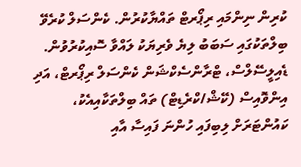ކުރިން ނިންމައި ރިޕޯރޓް ތައްޔާކުރުން. ކެންސަލް ކުރެވޭ ބިލްތަކުގައި ސަބަބު ލިޔެ ވެރިޔަކު ލައްވާ ސޮއިކުރުވުން. ޑެއިލީސޭލްސް، ޓްރާންސެކްޝަން ކެންސަލް ރިޕޯރޓް، އަދި އިންވޮއިސް (ކޭޝް/ކްރެޑިޓް) ތައް ބިލްތަކާއިއެކު، ކައުންޓަރަށް ލިބިފައި ހުންނަ ފައިސާ އާއި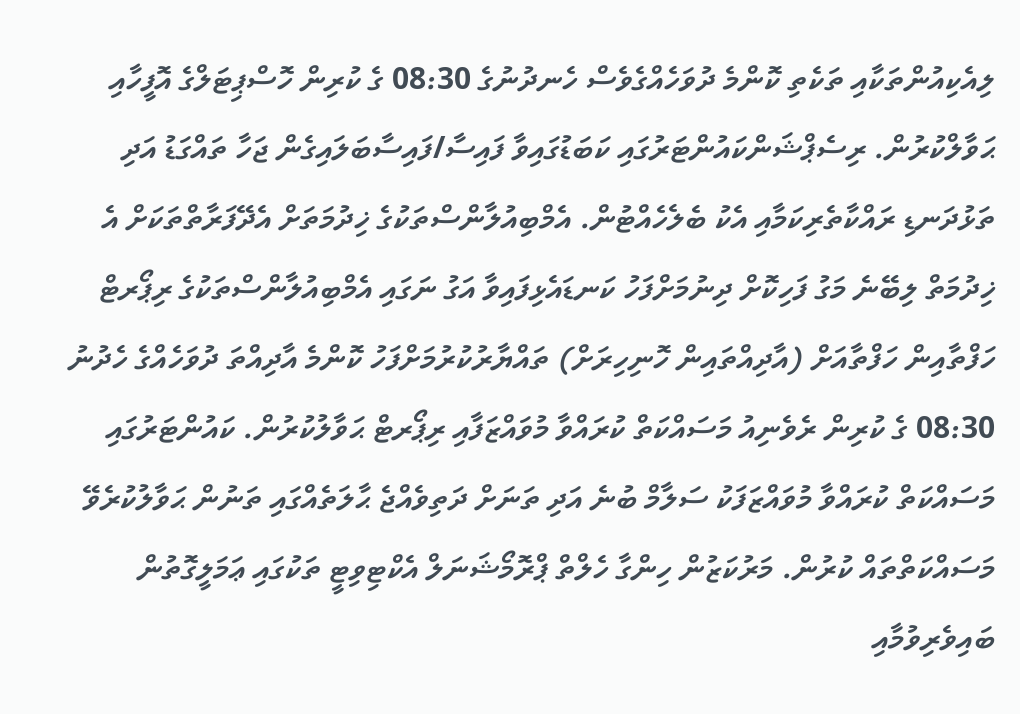ލިއެކިއުންތަކާއި ތަކެތި ކޮންމެ ދުވަހެއްގެވެސް ހެނދުނުގެ 08:30 ގެ ކުރިން ހޮސްޕިޓަލްގެ އޮފީހާއި ޙަވާލްކުރުން. ރިސެޕްޝަންކައުންޓަރުގައި ކަބަޑުގައިވާ ފައިސާ/ފައިސާބަލައިގެން ޖަހާ ތައްގަޑު އަދި ތަޅުދަނޑި ރައްކާތެރިކަމާއި އެކު ބެލެހެއްޓުން. އެމްބިއުލާންސްތަކުގެ ޚިދުމަތަށް އެދޭފަރާތްތަކަށް އެ ޚިދުމަތް ލިބޭނެ މަގު ފަހިކޮށް ދިނުމަށްފަހު ކަނޑައެޅިފައިވާ އަގު ނަގައި އެމްބިއުލާންސްތަކުގެ ރިޕޯރޓް ހަފްތާއިން ހަފްތާއަށް (އާދިއްތައިން ހޮނިހިރަށް) ތައްޔާރުކުރުމަށްފަހު ކޮންމެ އާދިއްތަ ދުވަހެއްގެ ހެދުނު 08:30 ގެ ކުރިން ރެވެނިއު މަސައްކަތް ކުރައްވާ މުވައްޒަފާއި ރިޕޯރޓް ޙަވާލުކުރުން. ކައުންޓަރުގައި މަސައްކަތް ކުރައްވާ މުވައްޒަފަކު ސަލާމް ބުނެ އަދި ތަނަށް ދަތިވެއްޖެ ޙާލަތެއްގައި ތަނުން ޙަވާލުކުރެވޭ މަސައްކަތްތައް ކުރުން. މަރުކަޒުން ހިންގާ ހެލްތް ޕްރޮމޯޝަނަލް އެކްޓިވިޓީ ތަކުގައި ޢަމަލީގޮތުން ބައިވެރިވުމާއި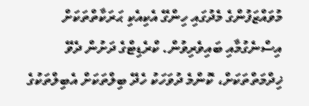މުވައްޒަފުންގެ މެދުގައި ހިންގޭ އެކިއެކި ޙަރަކާތްތަކަށް އިސްނެގުމާއި ބައިވެރިވުން. ކްރެޑިޓްގެ ދަށުން ދެވޭ ޚިދްމަތްތަކަށް، ކޮންމެ ދުވަހަކު ހެދޭ ބިލްތަކަށް އެބިލްތަކުގެ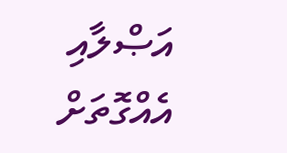އަޞްލާއި އެއްގޮތަށް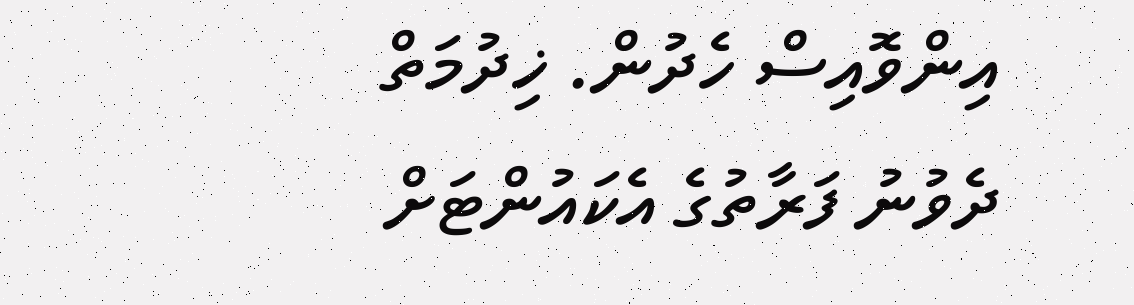އިންވޮއިސް ހެދުން. ޚިދުމަތް ދެވުނު ފަރާތުގެ އެކައުންޓަށް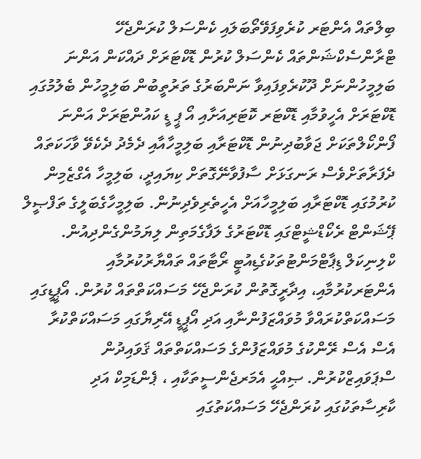ބިލްތައް އެންޓަރ ކުރެވިފަވޭތޯބަލައި ކެންސަލް ކުރަންޖެހޭ ޓްރާންސެކްޝަންތައް ކެންސަލް ކުރުން ޑޮކްޓަރަށް ދައްކަން އަންނަ ބަލިމީހުންނަށް ދޫކުރެވިފައިވާ ނަންބަރުގެ ތަރުތީބުން ބަލިމީހުން ބެލުމުގައި ޑޮކްޓަރަށް އެހީވުމާއި ޑޮކްޓަރ ކޮޓަރިއަށާއި އޯ ޕީ ޑީ ކައުންޓަރަށް އަންނަ ފޯންކޯލްތަކަށް ޖަވާބުދިނުން ޑޮކްޓަރާއި ބަލިމީހާއާއި ދެމެދު ދެކެވޭ ވާހަކަތައް ދެފަރާތަށްވެސް ރަނގަޅަށް ސާފުވާނޭގޮތަށް ކިޔައިދީ، ބަލިމީހާ އެގްޒެމިން ކުރުމުގައި ޑޮކްޓަރާއި ބަލިމީހާއަށް އެހީތެރިވެދިނުން. ބަލިމީހާގެބަލީގެ ތަފްޞީލް ޕޭޝަންޓް ރެކޯޑްޝީޓްގައި ޑޮކްޓަރުގެ ލަފާގެމަތިން ލިޔަމުންގެންދިއުން. ކްލިނިކަލް ޑިޕާޓްމަންޓުތަކުގެޑިއުޓީ ރޯޓާތައް ތައްޔާރުކުރުމާއި އެންޓަރކުރުމާއި، އިދާރީގޮތުން ކުރަންޖެހޭ މަސައްކަތްތައް ކުރުން. އޯޕީޑީގައި މަސައްކަތްކުރައްވާ މުވައްޒަފުންނާއި އަދި އޯޕީޑީ އޭރިޔާގައި މަސައްކަތްކުރާ އެސް އެސް ރޭންކުގެ މުވައްޒަފުންގެ މަސައްކަތްތައް ޤަވައިދުން ސްޕަވައިޒްކުރުން. ޞިއްޙީ އެމަރޖެންސީތަކާއި ، ޕެންޑަމިކް އަދި ކާރިސާތަކުގައި ކުރަންޖެހޭ މަސައްކަތުގައި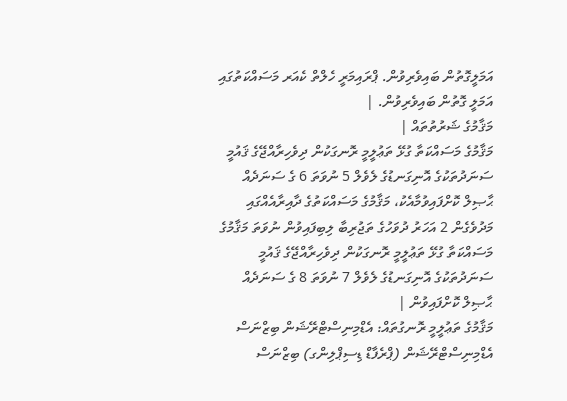އަމަލީގޮތުން ބައިވެރިވުން. ޕްރައިމަރީ ހެލްތް ކެއަރ މަސައްކަތުގައި އަމަލީ ގޮތުން ބައިވެރިވުން. |
މަޤާމުގެ ޝަރުތުތައް |
މަޤާމުގެ މަސައްކަތާ ގުޅޭ ތަޢުލީމީ ރޮނގަކުން ދިވެހިރާއްޖޭގެ ޤައުމީ ސަނަދުތަކުގެ އޮނިގަނޑުގެ ލެވެލް 5 ނުވަތަ 6 ގެ ސަނަދެއް ޙާޞިލް ކޮށްފައިވުމާއެކު، މަޤާމުގެ މަސައްކަތުގެ ދާއިރާއެއްގައި މަދުވެގެން 2 އަހަރު ދުވަހުގެ ތަޖުރިބާ ލިބިފައިވުން ނުވަތަ މަޤާމުގެ މަސައްކަތާ ގުޅޭ ތަޢުލީމީ ރޮނގަކުން ދިވެހިރާއްޖޭގެ ޤައުމީ ސަނަދުތަކުގެ އޮނިގަނޑުގެ ލެވެލް 7 ނުވަތަ 8 ގެ ސަނަދެއް ޙާޞިލް ކޮށްފައިވުން |
މަޤާމުގެ ތަޢުލީމީ ރޮނގުތައް: އެޑްމިނިސްޓްރޭޝަން ބިޒްނަސް އެޑްމިނިސްޓްރޭޝަން (ޕްރެފާޑް ޑިސިޕްލިންގ) ބިޒްނަސް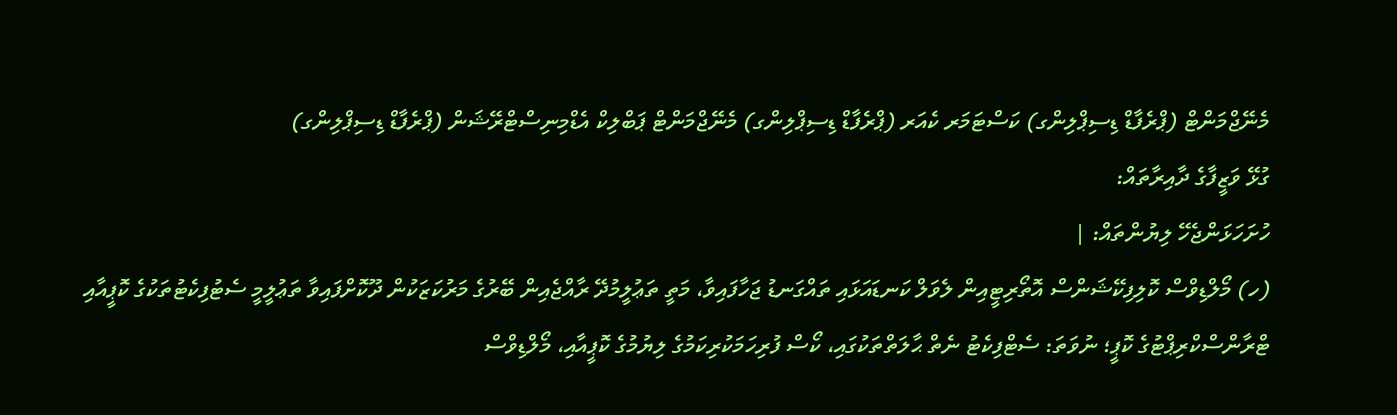މެނޭޖްމަންޓް (ޕްރެފާޑް ޑިސިޕްލިންގ) ކަސްޓަމަރ ކެއަރ (ޕްރެފާޑް ޑިސިޕްލިންގ) މެނޭޖްމަންޓް ޕަބްލިކް އެޑްމިނިސްޓްރޭޝަން (ޕްރެފާޑް ޑިސިޕްލިންގ)
ގުޅޭ ވަޒީފާގެ ދާއިރާތައް:
ހުށަހަޅަންޖެހޭ ލިޔުންތައް: |
(ހ) މޯލްޑިވްސް ކޮލިފިކޭޝަންސް އޮތޯރިޓީއިން ލެވަލް ކަނޑައަޅައި ތައްގަނޑު ޖަހާފައިވާ، މަތީ ތަޢުލީމުދޭ ރާއްޖެއިން ބޭރުގެ މަރުކަޒަކުން ދޫކޮށްފައިވާ ތަޢުލީމީ ސެޓުފިކެޓުތަކުގެ ކޮޕީއާއި ޓްރާންސްކްރިޕްޓުގެ ކޮޕީ؛ ނުވަތަ: ސެޓްފިކެޓު ނެތް ޙާލަތްތަކުގައި، ކޯސް ފުރިހަމަކުރިކަމުގެ ލިޔުމުގެ ކޮޕީއާއި، މޯލްޑިވްސް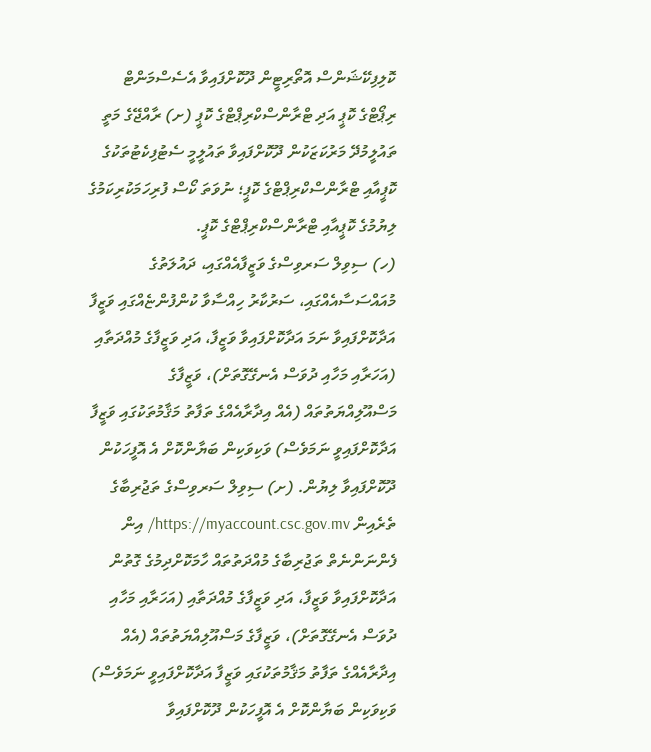ކޮލިފިކޭޝަންސް އޮތޯރިޓީން ދޫކޮށްފައިވާ އެސެސްމަންޓް ރިޕޯޓްގެ ކޮޕީ އަދި ޓްރާންސްކްރިޕްޓްގެ ކޮޕީ (ށ) ރާއްޖޭގެ މަތީ ތައުލީމުދޭ މަރުކަޒަކުން ދޫކޮށްފައިވާ ތައުލީމީ ސެޓުފިކެޓުތަކުގެ ކޮޕީއާއި ޓްރާންސްކްރިޕްޓްގެ ކޮޕީ؛ ނުވަތަ ކޯސް ފުރިހަމަކުރިކަމުގެ ލިޔުމުގެ ކޮޕީއާއި ޓްރާންސްކްރިޕްޓްގެ ކޮޕީ.
(ހ) ސިވިލް ސަރވިސްގެ ވަޒީފާއެއްގައި، ދައުލަތުގެ މުއައްސަސާއެއްގައި، ސަރުކާރު ހިއްސާވާ ކުންފުންޏެއްގައި ވަޒީފާ އަދާކޮށްފައިވާ ނަމަ އަދާކޮށްފައިވާ ވަޒީފާ، އަދި ވަޒީފާގެ މުއްދަތާއި (އަހަރާއި މަހާއި ދުވަސް އެނގޭގޮތަށް)، ވަޒީފާގެ މަސްއޫލިއްޔަތުތައް (އެއް އިދާރާއެއްގެ ތަފާތު މަޤާމުތަކުގައި ވަޒީފާ އަދާކޮށްފައިވީ ނަމަވެސް) ވަކިވަކިން ބަޔާންކޮށް އެ އޮފީހަކުން ދޫކޮށްފައިވާ ލިޔުން. (ށ) ސިވިލް ސަރވިސްގެ ތަޖުރިބާގެ ތެރެއިން https://myaccount.csc.gov.mv/ އިން ފެންނަންނެތް ތަޖުރިބާގެ މުއްދަތުތައް ހާމަކޮށްދިމުގެ ގޮތުން އަދާކޮށްފައިވާ ވަޒީފާ، އަދި ވަޒީފާގެ މުއްދަތާއި (އަހަރާއި މަހާއި ދުވަސް އެނގޭގޮތަށް)، ވަޒީފާގެ މަސްއޫލިއްޔަތުތައް (އެއް އިދާރާއެއްގެ ތަފާތު މަޤާމުތަކުގައި ވަޒީފާ އަދާކޮށްފައިވީ ނަމަވެސް) ވަކިވަކިން ބަޔާންކޮށް އެ އޮފީހަކުން ދޫކޮށްފައިވާ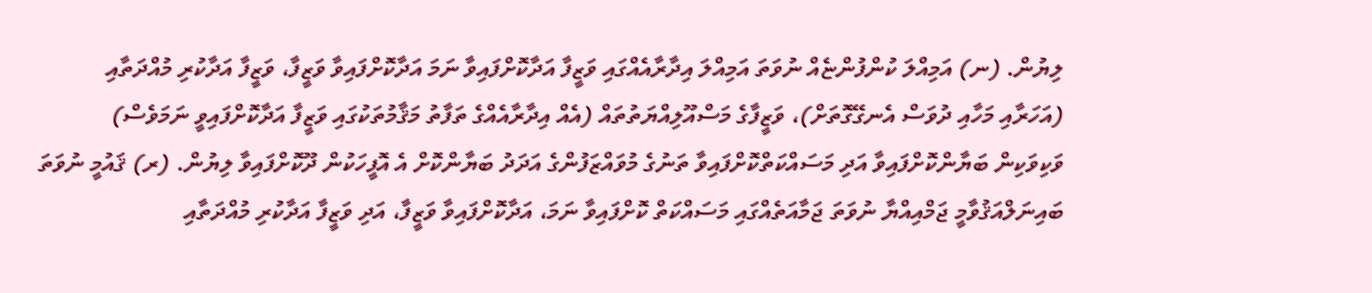ލިޔުން. (ނ) އަމިއްލަ ކުންފުންޏެއް ނުވަތަ އަމިއްލަ އިދާރާއެއްގައި ވަޒީފާ އަދާކޮށްފައިވާ ނަމަ އަދާކޮށްފައިވާ ވަޒީފާ، ވަޒީފާ އަދާކުރި މުއްދަތާއި (އަހަރާއި މަހާއި ދުވަސް އެނގޭގޮތަށް)، ވަޒީފާގެ މަސްއޫލިއްޔަތުތައް (އެއް އިދާރާއެއްގެ ތަފާތު މަޤާމުތަކުގައި ވަޒީފާ އަދާކޮށްފައިވީ ނަމަވެސް) ވަކިވަކިން ބަޔާންކޮށްފައިވާ އަދި މަސައްކަތްކޮށްފައިވާ ތަނުގެ މުވައްޒަފުންގެ އަދަދު ބަޔާންކޮށް އެ އޮފީހަކުން ދޫކޮށްފައިވާ ލިޔުން. (ރ) ޤައުމީ ނުވަތަ ބައިނަލްއަޤުވާމީ ޖަމްއިއްޔާ ނުވަތަ ޖަމާއަތެއްގައި މަސައްކަތް ކޮށްފައިވާ ނަމަ، އަދާކޮށްފައިވާ ވަޒީފާ، އަދި ވަޒީފާ އަދާކުރި މުއްދަތާއި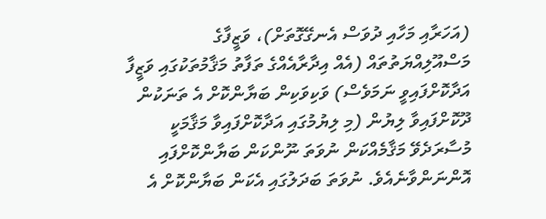(އަހަރާއި މަހާއި ދުވަސް އެނގޭގޮތަށް)، ވަޒީފާގެ މަސްއޫލިއްޔަތުތައް (އެއް އިދާރާއެއްގެ ތަފާތު މަޤާމުތަކުގައި ވަޒީފާ އަދާކޮށްފައިވީ ނަމަވެސް) ވަކިވަކިން ބަޔާންކޮށް އެ ތަނަކުން ދޫކޮށްފައިވާ ލިޔުން (މި ލިޔުމުގައި އަދާކޮށްފައިވާ މަޤާމަކީ މުސާރަދެވޭ މަޤާމެއްކަން ނުވަތަ ނޫންކަން ބަޔާންކޮށްފައި އޮންނަންވާނެއެވެ. ނުވަތަ ބަދަލުގައި އެކަން ބަޔާންކޮށް އެ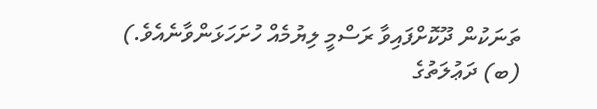ތަނަކުން ދޫކޮށްފައިވާ ރަސްމީ ލިޔުމެއް ހުށަހަޅަންވާނެއެވެ.) (ބ) ދަޢުލަތުގެ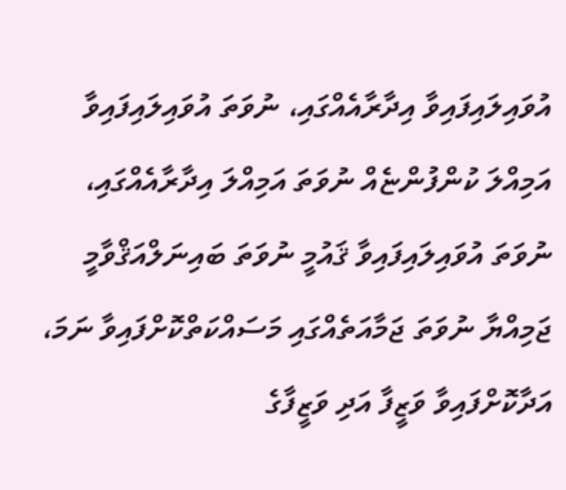އުވައިލައިފައިވާ އިދާރާއެއްގައި، ނުވަތަ އުވައިލައިފައިވާ އަމިއްލަ ކުންފުންޏެއް ނުވަތަ އަމިއްލަ އިދާރާއެއްގައި، ނުވަތަ އުވައިލައިފައިވާ ޤައުމީ ނުވަތަ ބައިނަލްއަޤްވާމީ ޖަމިއްޔާ ނުވަތަ ޖަމާއަތެއްގައި މަސައްކަތްކޮށްފައިވާ ނަމަ، އަދާކޮށްފައިވާ ވަޒީފާ އަދި ވަޒީފާގެ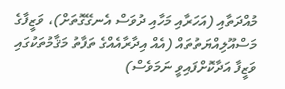މުއްދަތާއި (އަހަރާއި މަހާއި ދުވަސް އެނގޭގޮތަށް)، ވަޒީފާގެ މަސްއޫލިއްޔަތުތައް (އެއް އިދާރާއެއްގެ ތަފާތު މަޤާމުތަކުގައި ވަޒީފާ އަދާކޮށްފައިވީ ނަމަވެސް)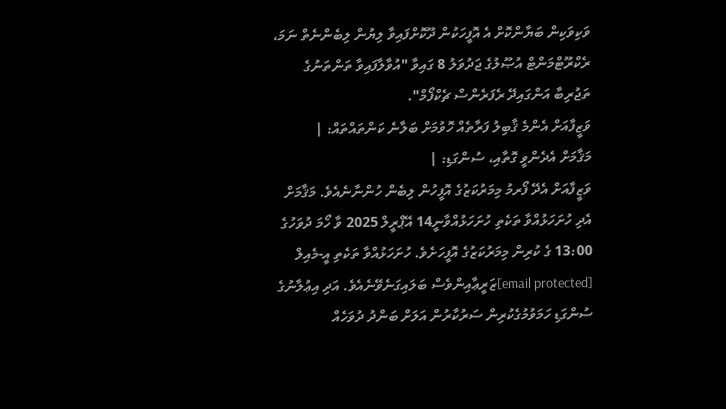ވަކިވަކިން ބަޔާންކޮށް އެ އޮފީހަކުން ދޫކޮށްފައިވާ ލިޔުން ލިބެންނެތް ނަމަ، ރެކްރޫޓްމަންޓް އުޞޫލުގެ ޖަދުވަލު 8 ގައިވާ "އުވާލާފައިވާ ތަންތަނުގެ ތަޖުރިބާ އަންގައިދޭ ރެފަރެންސް ޗެކްފޯމް".
ވަޒީފާއަށް އެންމެ ޤާބިލު ފަރާތެއް ހޮވުމަށް ބަލާނެ ކަންތައްތައް: |
މަޤާމަށް އެދެންވީ ގޮތާއި، ސުންގަޑި: |
ވަޒީފާއަށް އެދޭ ފޯރމު މިމަރުކަޒުގެ އޮފީހުން ލިބެން ހުންނާނެއެވެ. މަޤާމަށް އެދި ހުށަހަޅުއްވާ ތަކެތި ހުށަހަޅުއްވާނީ14 އޭޕްރީލް 2025 ވާ ހޯމަ ދުވަހުގެ 13:00 ގެ ކުރިން މިމަރުކަޒުގެ އޮފީހަށެވެ. ހުށަހަޅުއްވާ ތަކެތި އީ-މެއިލް [email protected]ޒަރީޢާއިންވެސް ބަލައިގަނެވޭނެއެވެ. އަދި އިޢުލާނުގެ ސުންގަޑި ހަމަވުމުގެކުރިން ސަރުކާރުން އަލަށް ބަންދު ދުވަހެއް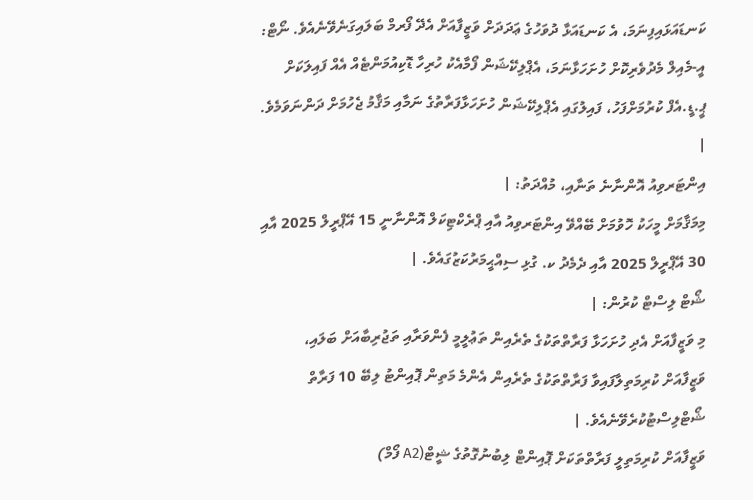ކަނޑައަޅައިފިނަމަ، އެ ކަނޑައަޅާ ދުވަހުގެ ޢަދަދަށް ވަޒީފާއަށް އެދޭ ފޯރމް ބަލައިގަނެވޭނެއެވެ. ނޯޓް: އީ-މެއިލް މެދުވެރިކޮށް ހުށަހަޅާނަމަ، އެޕްލިކޭޝަން ފޯމާއެކު ހުރިހާ ޑޮކިއުމަންޓެއް އެއް ފައިލަކަށް ޕީ.ޑީ.އެފް ކުރުމަށްފަހު، ފައިލުގައި އެޕްލިކޭޝަން ހުށަހަޅާފަރާތުގެ ނަމާއި މަޤާމު ޖެހުމަށް ދަންނަވަމެވެ. |
އިންޓަރވިއު އޮންނާނެ ތަނާއި، މުއްދަތު: |
މިމަޤާމަށް މީހަކު ހޮވުމަށް ބޭއްވޭ އިންޓަރވިއު އާއި ޕްރެކްޓިކަލް އޮންނާނީ 15 އޭޕްރީލް 2025 އާއި 30 އޭޕްރީލް 2025 އާއި ދެމެދު ކ. ގުޅި ސިއްޙީމަރުކަޒުގައެވެ. |
ޝޯޓް ލިސްޓް ކުރުން: |
މި ވަޒީފާއަށް އެދި ހުށަހަޅާ ފަރާތްތަކުގެ ތެރެއިން ތަޢުލީމީ ފެންވަރާއި ތަޖުރިބާއަށް ބަލައި، ވަޒީފާއަށް ކުރިމަތިލާފައިވާ ފަރާތްތަކުގެ ތެރެއިން އެންމެ މަތިން ޕޮއިންޓު ލިބޭ 10 ފަރާތް ޝޯޓްލިސްޓުކުރެވޭނެއެވެ. |
ވަޒީފާއަށް ކުރިމަތިލީ ފަރާތްތަކަށް ޕޮއިންޓް ލިބުނުގޮތުގެ ޝީޓް(A2 ފޯމް)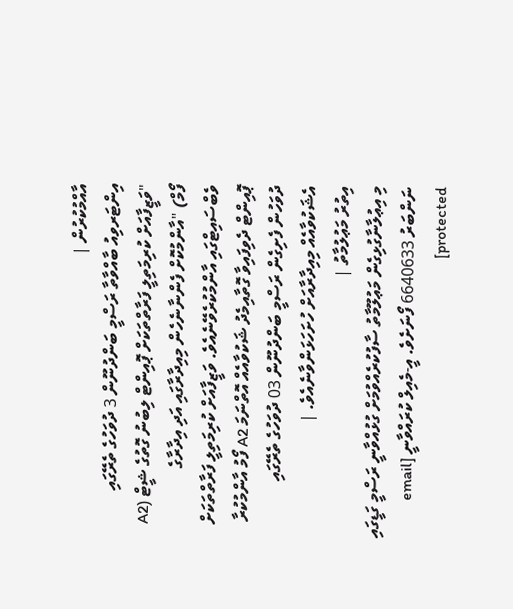އާއްމުކުރުން |
އިންޓަރވިއު ބާއްވާތާ ރަސްމީ ބަންދުނޫން 3 ދުވަހުގެ ތެރޭގައި "ވަޒީފާއަށް ކުރިމަތިލީ ފަރާތްތަކަށް ޕޮއިންޓް ލިބުނު ގޮތުގެ ޝީޓް (A2 ފޯމް) "އާންމުކޮށް ފެންނާނެހެން މިއިދާރާގައި އަދި އިދާރާގެ ވެބްސައިޓްގައި އާންމުކުރެވޭނެއެވެ. ވަޒީފާއަށް ކުރިމަތިލީ ފަރާތްތަކަށް ޕޮއިންޓް ދެވިފައިވާ ގޮތާއިމެދު ޝަކުވާއެއް އޮތްނަމަ A2 ފޯމު އާންމުކުރާ ދުވަހުން ފެށިގެން ރަސްމީ ބަންދުނޫން 03 ދުވަހުގެ ތެރޭގައި އެޝަކުވާއެއް މިއިދާރާއަށް ހުށަހަޅަންވާނެއެވެ. |
އިތުރު މަޢުލުމާތު |
މި އިޢުލާނާގުޅިގެން މަޢުލޫމާތު ސާފުކުރެއްވުމަށް ގުޅުއްވާނީ ރަސްމީ ގަޑީގައި ނަންބަރު 6640633 ފޯނަށެވެ. އީ-މެއިލް ކުރައްވާނީ [email protected]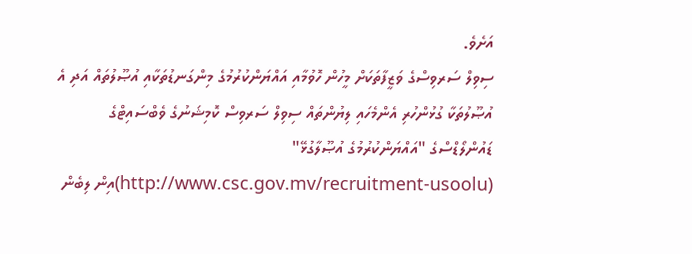އަށެވެ.
ސިވިލް ސަރވިސްގެ ވަޒީފާތަކަށް މީހުން ހޮވުމާއި އައްޔަންކުރުމުގެ މިންގަނޑުތަކާއި އުޞޫލުތައް އަދި އެ އުޞޫލުތަކާ ގުޅުންހުރި އެންމެހައި ލިޔުންތައް ސިވިލް ސަރވިސް ކޮމިޝަނުގެ ވެބްސައިޓްގެ ޑައުންލޯޑްސްގެ "އައްޔަންކުރުމުގެ އުޞޫލާގުޅޭ" (http://www.csc.gov.mv/recruitment-usoolu)އިން ލިބެން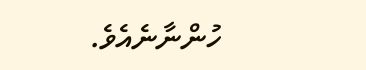ހުންނާނެއެވެ.